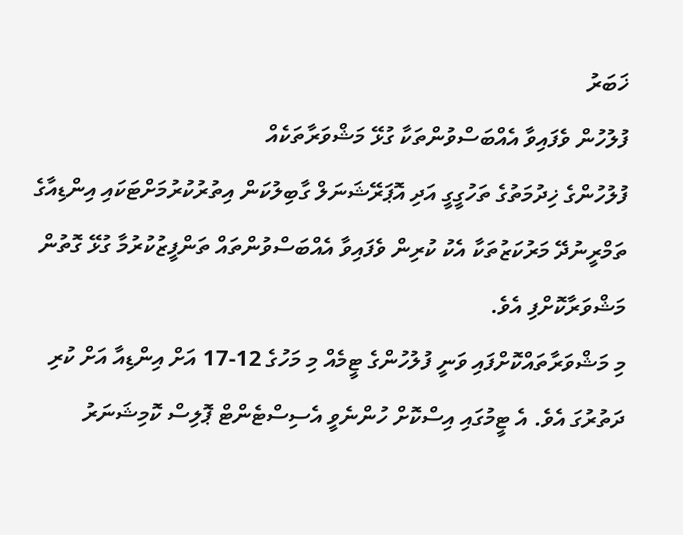ޚަބަރު
ފުލުހުން ވެފައިވާ އެއްބަސްވުންތަކާ ގުޅޭ މަޝްވަރާތަކެއް
ފުލުހުންގެ ޚިދުމަތުގެ ތަހުގީގީ އަދި އޮޕަރޭޝަނަލް ގާބިލުކަން އިތުރުކުރުމަށްޓަކައި އިންޑިއާގެ ތަމްރީނުދޭ މަރުކަޒުތަކާ އެކު ކުރިން ވެފައިވާ އެއްބަސްވުންތައް ތަންފީޒުކުރުމާ ގުޅޭ ގޮތުން މަޝްވަރާކޮށްފި އެވެ.
މި މަޝްވަރާތައްކޮށްފައި ވަނީ ފުލުހުންގެ ޓީމެއް މި މަހުގެ 12-17 އަށް އިންޑިއާ އަށް ކުރި ދަތުރުގަ އެވެ. އެ ޓީމުގައި އިސްކޮށް ހުންނެވީ އެސިސްޓެންޓް ޕޮލިސް ކޮމިޝަނަރު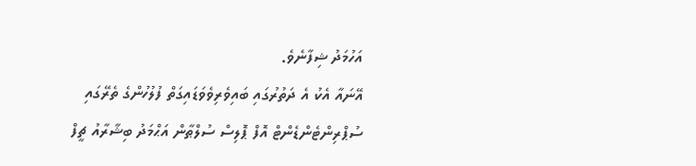އަހުމަދު ޝިފާނެވެ.
އޭނައާ އެކު އެ ދަތުރުގައި ބައިވެރިވެވަޑައިގަތް ފުލުހުންގެ ތެރޭގައި ސުޕްރިންޓެންޑެންޓް އޮފް ޕޮލިސް ސުލްޠާން އަޙްމަދު ބިޝާރާއު ޗީފް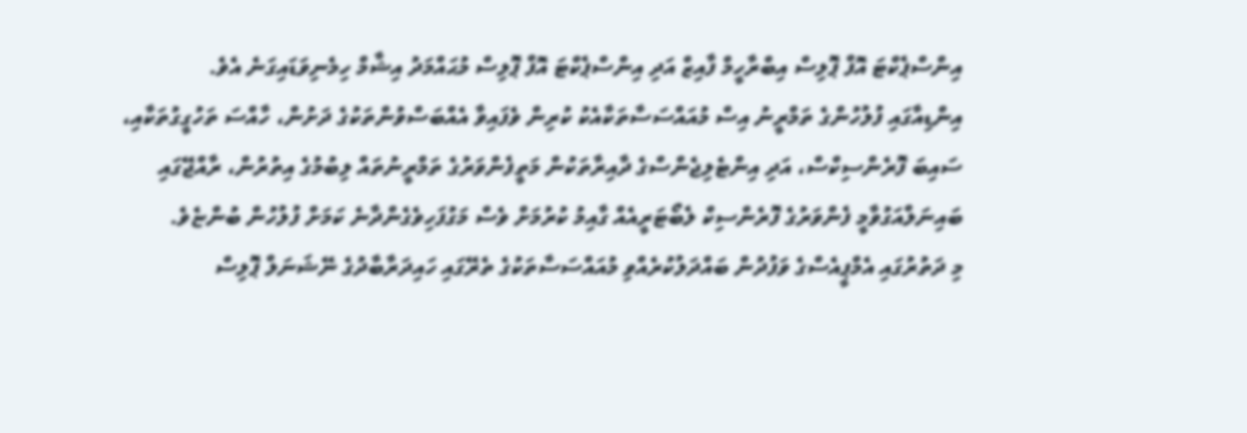އިންސްޕެކްޓަ އޮފް ޕޮލިސް އިބްރާހީމް ފާއިޒް އަދި އިންސްޕެކްޓަ އޮފް ޕޮލިސް މުޙައްމަދު އިޝާމް ހިމެނިވަޑައިގަނެ އެވެ.
އިންޑިއާގައި ފުލުހުންގެ ތަމްރީނު އިސް މުއައްސަސާތަކާއެކު ކުރިން ވެފައިވާ އެއްބަސްވުންތަކުގެ ދަށުން، ހާއްސަ ތަހުގީގުތަކާއި، ސައިބަ ފޮރެންސިކްސް، އަދި އިންޓެލިޖެންސްގެ ދާއިރާތަކުން މަތީފެންވަރުގެ ތަމްރީނުތައް ލިބުމުގެ އިތުރުން، ރާއްޖޭގައި ބައިނަލްއަގުވާމީ ފެންވަރުގެ ފޮރެންސިކް ލެބޯޓަރީއެއް ގާއިމު ކުރުމަށް ވެސް މަގުފަހިވެގެންދާނެ ކަމަށް ފުލުހުން ބުންޏެވެ.
މި ދަތުރުގައި އެމްޕީއެސްގެ ވަފުދުން ބައްދަލުކުރެއްވި މުއައްސަސާތަކުގެ ތެރޭގައި ހައިދަރާބާދުގެ ނޭޝަނަލް ޕޮލިސް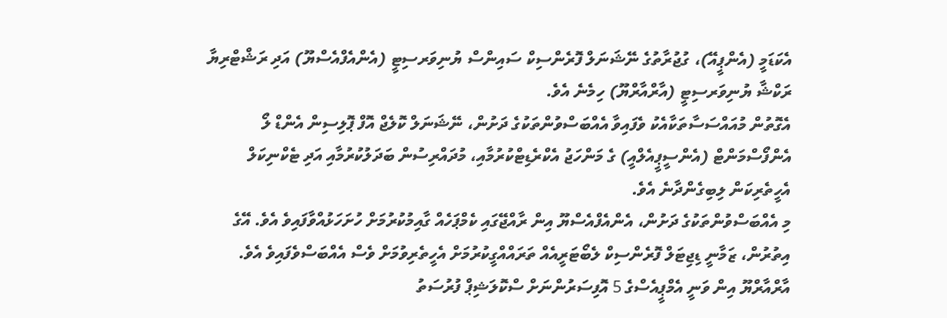އެކަޑަމީ (އެންޕީއޭ)، ގުޖުރާތުގެ ނޭޝަނަލް ފޮރެންސިކް ސައިންސް ޔުނިވަރސިޓީ (އެންއެފްއެސްޔޫ) އަދި ރަޝްޓްރިޔާ ރަކްޝާ ޔުނިވަރސިޓީ (އާރްއާރްޔޫ) ހިމެނެ އެވެ.
އެގޮތުން މުއައްސަސާތަކާއެކު ވެފައިވާ އެއްބަސްވުންތަކުގެ ދަށުން، ނޭޝަނަލް ކޮލެޖް އޮފް ޕޮލިސިން އެންޑް ލޯ އެންފޯސްމަންޓް (އެންސީޕީއެލްއީ) ގެ މަންހަޖު އެކްރެޑިޓްކުރުމާއި، މުދައްރިސުން ބަދަލުކުރުމާއި އަދި ޓެކްނިކަލް އެހީތެރިކަން ލިބިގެންދާނެ އެވެ.
މި އެއްބަސްވުންތަކުގެ ދަށުން، އެންއެފްއެސްޔޫ އިން ރާއްޖޭގައި ކެމްޕަހެއް ގާއިމުކުރުމަށް ހުށަހަޅުއްވާފައިވެ އެވެ. އޭގެ އިތުރުން، ޒަމާނީ ޑިޖިޓަލް ފޮރެންސިކް ލެބޯޓަރީއެއް ތަރައްއްގީކުރުމަށް އެހީތެރިވުމަށް ވެސް އެއްބަސްވެފައިވެ އެވެ. އާރްއާރްޔޫ އިން ވަނީ އެމްޕީއެސްގެ 5 އޮފިސަރުންނަށް ސްކޮލަޝިޕް ފުރުސަތު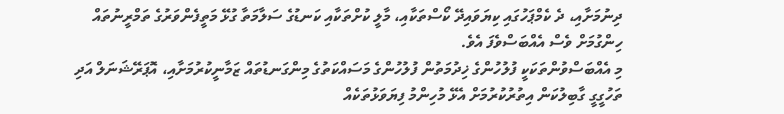ދިނުމަށާއި، ދެ ކެމްޕަހުގައި ކިޔަވައިދޭ ކޯސްތަކާއި، މާލީ ކުށްތަކާއި ކަނޑުގެ ސަލާމަތާ ގުޅޭ މަތީފެންވަރުގެ ތަމްރީނުތައް ހިންގުމަށް ވެސް އެއްބަސްވެފަ އެވެ.
މި އެއްބަސްވުންތަކަކީ ފުލުހުންގެ ޚިދުމަތުން ފުލުހުންގެ މަސައްކަތުގެ މިންގަނޑުތައް ޒަމާނީކުރުމަށާއި، އޮޕަރޭޝަނަލް އަދި ތަހުގީގީ ގާބިލުކަން އިތުރުކުރުމަށް އެޅޭ މުހިންމު ފިޔަވަޅުތަކެއް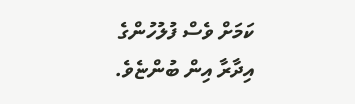ކަމަށް ވެސް ފުލުހުންގެ އިދާރާ އިން ބުންޏެވެ.